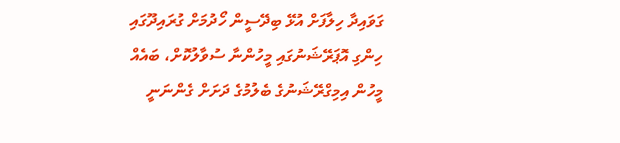ގަވައިދާ ހިލާފަށް އުޅޭ ބިދޭސީން ހޯދުމަށް ގުރައިދޫގައި ހިންގި އޮޕަރޭޝަނުގައި މީހުންނާ ސުވާލުކޮށް، ބައެއް މީހުން އިމިގްރޭޝަނުގެ ބެލުމުގެ ދަށަށް ގެންނަނީ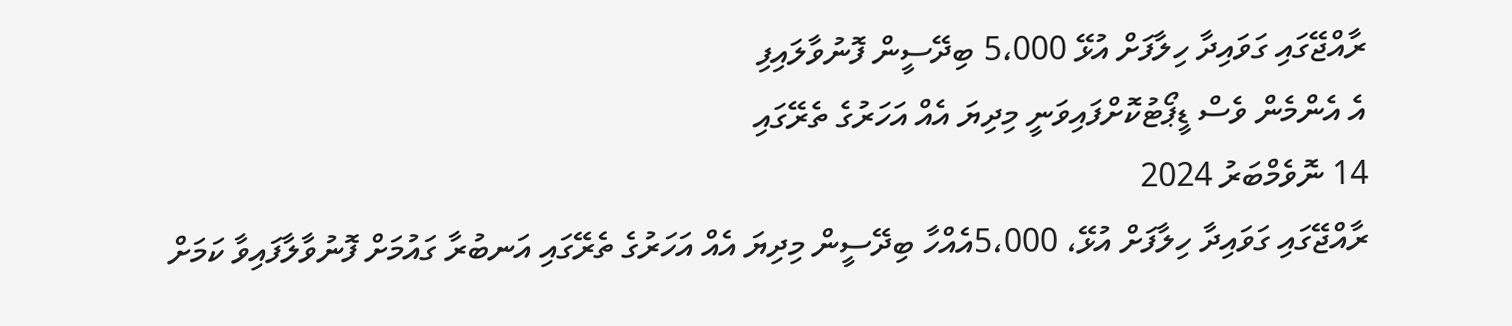ރާއްޖޭގައި ގަވައިދާ ހިލާފަށް އުޅޭ 5،000 ބިދޭސީން ފޮނުވާލައިފި
އެ އެންމެން ވެސް ޑީޕޯޓުކޮށްފައިވަނީ މިދިޔަ އެއް އަހަރުގެ ތެރޭގައި
14 ނޮވެމްބަރު 2024
ރާއްޖޭގައި ގަވައިދާ ހިލާފަށް އުޅޭ، 5،000އެއްހާ ބިދޭސީން މިދިޔަ އެއް އަހަރުގެ ތެރޭގައި އަނބުރާ ގައުމަށް ފޮނުވާލާފައިވާ ކަމަށް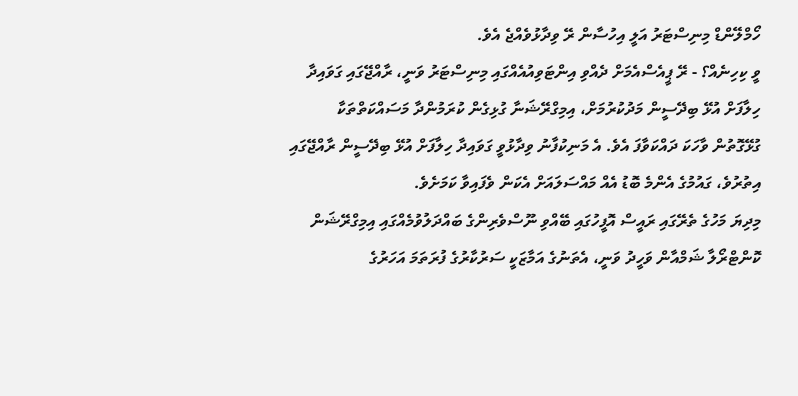ހޯމްލޭންޑް މިނިސްޓަރު އަލީ އިހުސާން ރޭ ވިދާޅުވެއްޖެ އެވެ.
ވީ ކިހިނެއް؟ - ރޭ ޕީއެސްއެމަށް ދެއްވި އިންޓަވިއުއެއްގައި މިނިސްޓަރު ވަނީ، ރާއްޖޭގައި ގަވައިދާ ހިލާފަށް އުޅޭ ބިދޭސީން މަދުކުރުމަށް، އިމިގްރޭޝަނާ ގުޅިގެން ކުރަމުންދާ މަސައްކަތްތަކާ ގުޅޭގޮތުން ވާހަކަ ދައްކަވާފަ އެވެ. އެ މަނިކުފާނު ވިދާޅުވީ ގަވައިދާ ހިލާފަށް އުޅޭ ބިދޭސީން ރާއްޖޭގައި އިތުރުވެ، ގައުމުގެ އެންމެ ބޮޑު އެއް މައްސަލައަށް އެކަން ވެފައިވާ ކަމަށެވެ.
މިދިޔަ މަހުގެ ތެރޭގައި ރައީސް އޮފީހުގައި ބޭއްވި ނޫސްވެރިންގެ ބައްދަލުވުމެއްގައި އިމިގްރޭޝަން ކޮންޓްރޯލާ ޝަމްއާން ވަހީދު ވަނީ، އެތަނުގެ އަމާޒަކީ ސަރުކާރުގެ ފުރަތަމަ އަހަރުގެ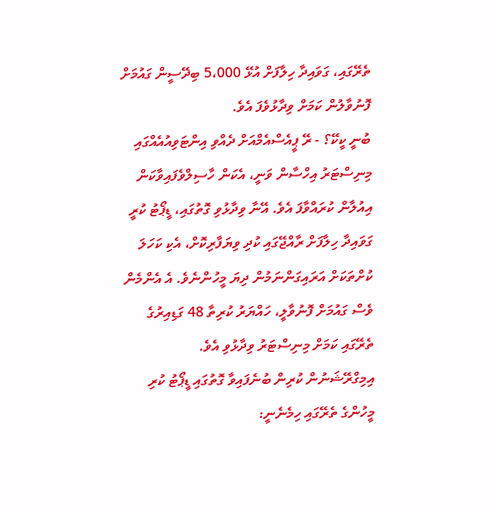ތެރޭގައި، ގަވައިދާ ހިލާފަށް އުޅޭ 5،000 ބިދޭސީން ގައުމަށް ފޮނުވާލުން ކަމަށް ވިދާޅުވެފަ އެވެ.
ބުނީ ކީކޭ؟ - ރޭ ޕީއެސްއެމްއަށް ދެއްވި އިންޓަވިއުއެއްގައި މިނިސްޓަރު އިހްސާން ވަނީ، އެކަން ހާސިލްވެފައިވާކަން އިއުލާން ކުރައްވާފަ އެވެ. އޭނާ ވިދާޅުވި ގޮތުގައި، ޑީޕޯޓު ކުރީ ގަވައިދާ ހިލާފަށް ރާއްޖޭގައި ކުދި ވިޔަފާރިކޮށް، އެކި ކަހަލަ ކުށްތަކަށް އަރައިގަންނަމުން ދިޔަ މީހުންނެވެ. އެ އެންމެން ވެސް ގައުމަށް ފޮނުވާލީ، ހައްޔަރު ކުރިތާ 48 ގަޑިއިރުގެ ތެރޭގައި ކަމަށް މިނިސްޓަރު ވިދާޅުވި އެވެ.
އިމިގްރޭޝަނުން ކުރިން ބުނެފައިވާ ގޮތުގައި ޑީޕޯޓު ކުރި މީހުންގެ ތެރޭގައި ހިމެނެނީ: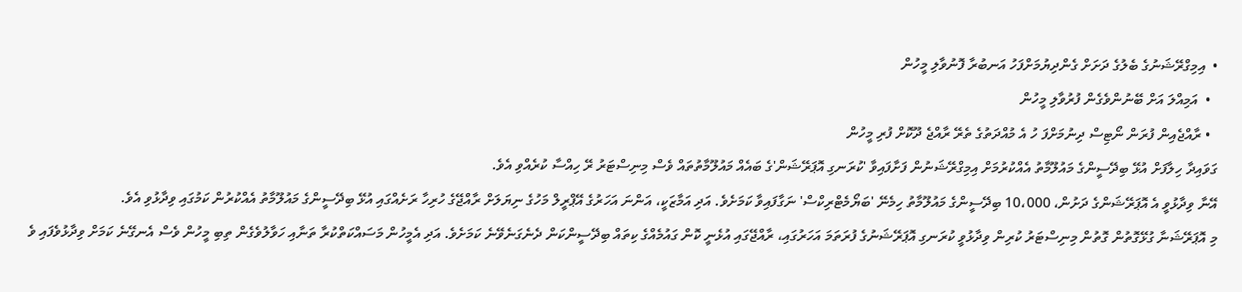•  އިމިގްރޭޝަނުގެ ބެލުގެ ދަށަށް ގެންދިޔުމަށްފަހު އަނބުރާ ފޮނުވާލި މީހުން
  •  އަމިއްލަ އަށް ބޭނުންވެގެން ފުރުވާލި މީހުން
  • ރާއްޖެއިން ފުރަން ނޯޓިސް ދިނުމަށްފަ ހު އެ މުއްދަތުގެ ތެރޭ ރާއްޖެ ދޫކޮށް ފުރި މީހުން
ގަވައިދާ ހިލާފަށް އުޅޭ ބިދޭސީންގެ މައުލޫމާތު އެއްކުރުމަށް އިމިގްރޭޝަނުން ފަށާފައިވާ 'ކުރަނގި އޮޕަރޭޝަން'ގެ ބައެއް މައުލޫމާތުތައް ވެސް މިނިސްޓަރު ރޭ ހިއްސާ ކުރެއްވި އެވެ.
އޭނާ ވިދާޅުވީ އެ އޮޕަރޭޝަންގެ ދަށުން، 10،000 ބިދޭސީންގެ މައުލޫމާތު ހިމެނޭ 'ބަޔޯމެޓްރިކްސް' ނަގާފައިވާ ކަމަށެވެ. އަދި އަމާޒަކީ، އަންނަ އަހަރުގެ އޭޕްރީލް މަހުގެ ނިޔަލަށް ރާއްޖޭގެ ހުރިހާ ރަށެއްގައި އުޅޭ ބިދޭސީންގެ މައުލޫމާތު އެއްކުރުން ކަމުގައި ވިދާޅުވި އެވެ.
މި އޮޕަރޭޝަނާ ގުޅޭގޮތުން ގޮތުން މިނިސްޓަރު ކުރިން ވިދާޅުވީ ކުރަނގި އޮޕަރޭޝަނުގެ ފުރަތަމަ އަހަރުގައި، ރާއްޖޭގައި އުޅެނީ ކޮން ގައުމެއްގެ ކިތައް ބިދޭސީންކަން ދެނެގަނެވޭނެ ކަމަށެވެ. އަދި އެމީހުން މަސައްކަތްކުރާ ތަނާއި ހަވާލުވެގެން ތިބި މީހުން ވެސް އެނގޭނެ ކަމަށް ވިދާޅުވެފައި ވެ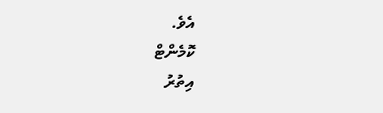އެވެ.
ކޮމެންޓް
އިތުރު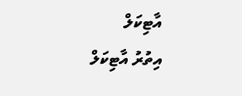އާޓިކަލް
އިތުރު އާޓިކަލް